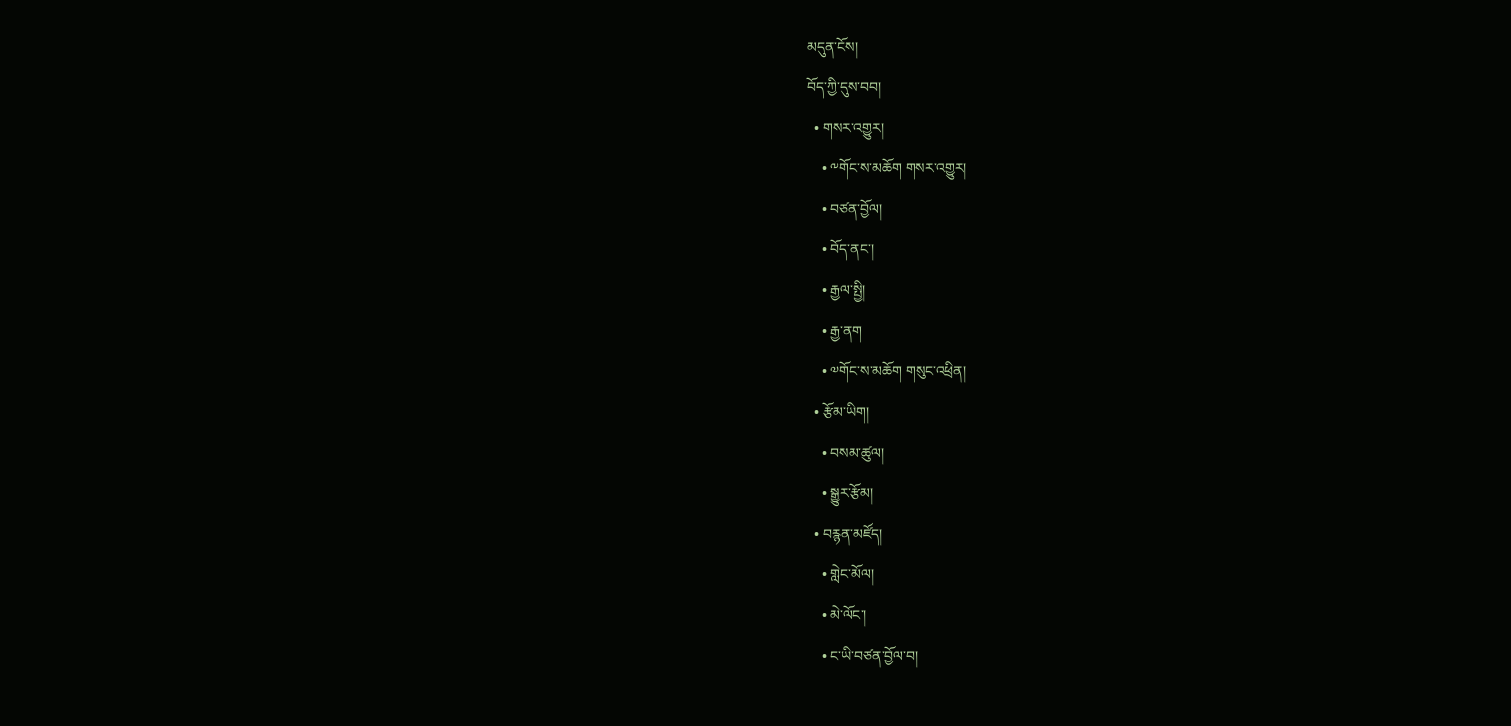མདུན་ངོས།
བོད་ཀྱི་དུས་བབ།
  • གསར་འགྱུར།
    • ༸གོང་ས་མཆོག གསར་འགྱུར།
    • བཙན་བྱོལ།
    • བོད་ནང་།
    • རྒྱལ་སྤྱི།
    • རྒྱ་ནག
    • ༧གོང་ས་མཆོག གསུང་འཕྲིན།
  • རྩོམ་ཡིག།
    • བསམ་ཚུལ།
    • སྒྱུར་རྩོམ།
  • བརྙན་མཛོད།
    • གླེང་མོལ།
    • མེ་ལོང་།
    • ང་ཡི་བཙན་བྱོལ་བ།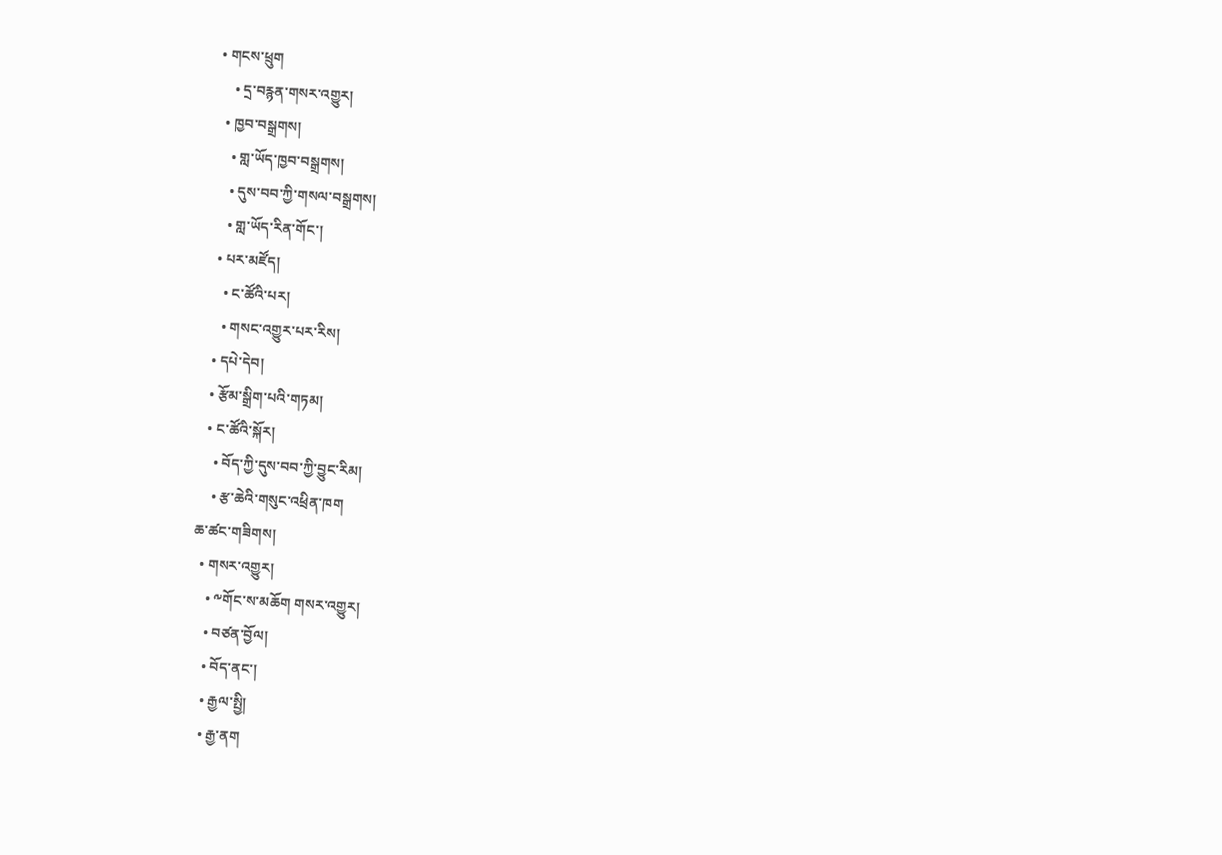• གངས་ཕྲུག
    • དྲ་བརྙན་གསར་འགྱུར།
  • ཁྱབ་བསྒྲགས།
    • གླ་ཡོད་ཁྱབ་བསྒྲགས།
    • དུས་བབ་ཀྱི་གསལ་བསྒྲགས།
    • གླ་ཡོད་རིན་གོང་།
  • པར་མཛོད།
    • ང་ཚོའི་པར།
    • གསང་འགྱུར་པར་རིས།
  • དཔེ་དེབ།
  • རྩོམ་སྒྲིག་པའི་གཏམ།
  • ང་ཚོའི་སྐོར།
    • བོད་ཀྱི་དུས་བབ་ཀྱི་བྱུང་རིམ།
    • རྩ་ཆེའི་གསུང་འཕྲིན་ཁག
ཆ་ཚང་གཟིགས།
  • གསར་འགྱུར།
    • ༸གོང་ས་མཆོག གསར་འགྱུར།
    • བཙན་བྱོལ།
    • བོད་ནང་།
    • རྒྱལ་སྤྱི།
    • རྒྱ་ནག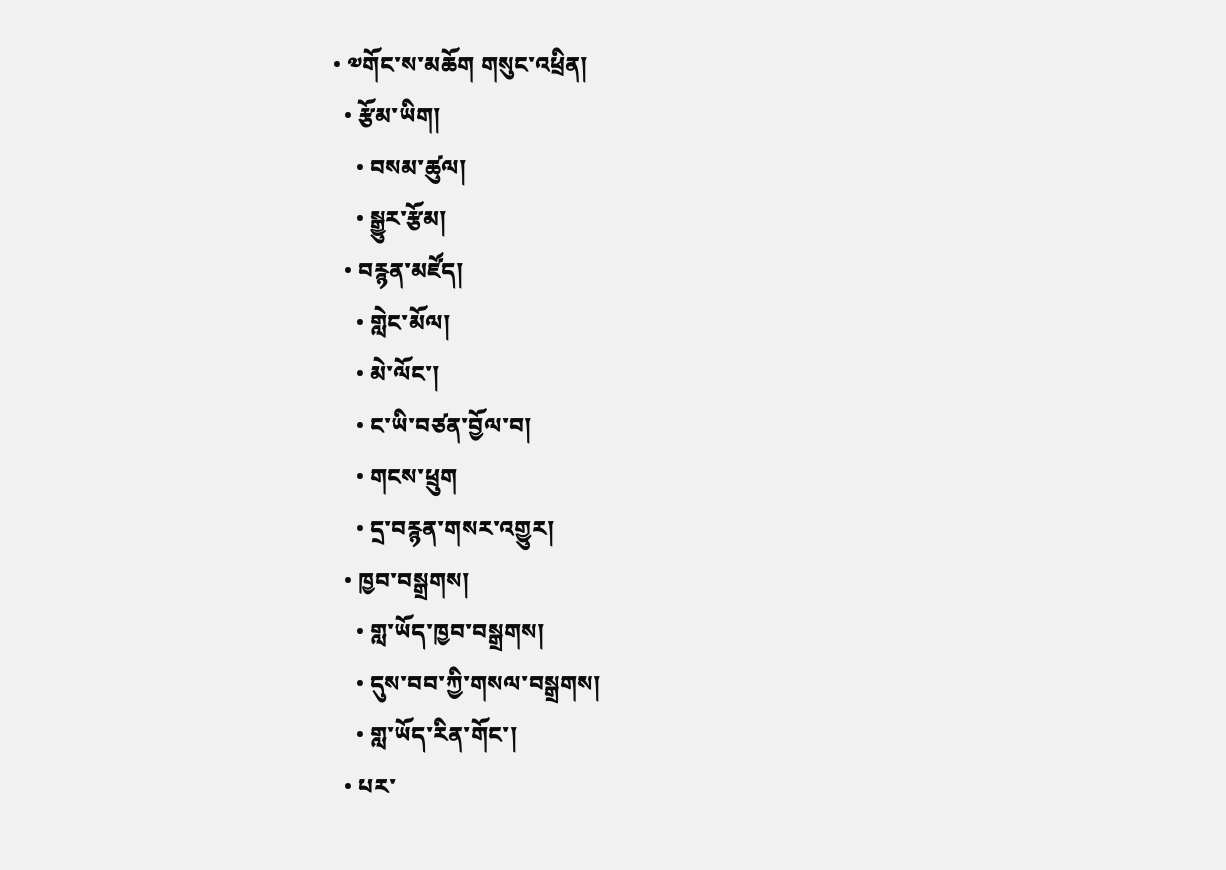• ༧གོང་ས་མཆོག གསུང་འཕྲིན།
  • རྩོམ་ཡིག།
    • བསམ་ཚུལ།
    • སྒྱུར་རྩོམ།
  • བརྙན་མཛོད།
    • གླེང་མོལ།
    • མེ་ལོང་།
    • ང་ཡི་བཙན་བྱོལ་བ།
    • གངས་ཕྲུག
    • དྲ་བརྙན་གསར་འགྱུར།
  • ཁྱབ་བསྒྲགས།
    • གླ་ཡོད་ཁྱབ་བསྒྲགས།
    • དུས་བབ་ཀྱི་གསལ་བསྒྲགས།
    • གླ་ཡོད་རིན་གོང་།
  • པར་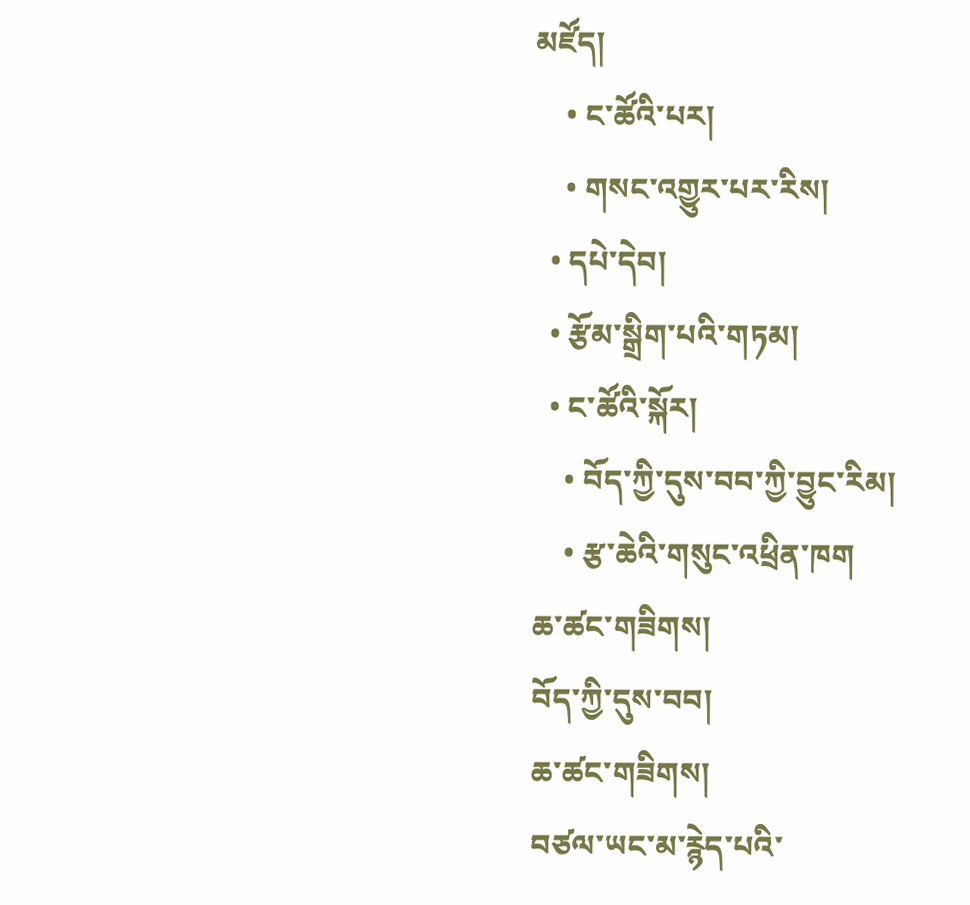མཛོད།
    • ང་ཚོའི་པར།
    • གསང་འགྱུར་པར་རིས།
  • དཔེ་དེབ།
  • རྩོམ་སྒྲིག་པའི་གཏམ།
  • ང་ཚོའི་སྐོར།
    • བོད་ཀྱི་དུས་བབ་ཀྱི་བྱུང་རིམ།
    • རྩ་ཆེའི་གསུང་འཕྲིན་ཁག
ཆ་ཚང་གཟིགས།
བོད་ཀྱི་དུས་བབ།
ཆ་ཚང་གཟིགས།
བཙལ་ཡང་མ་རྙེད་པའི་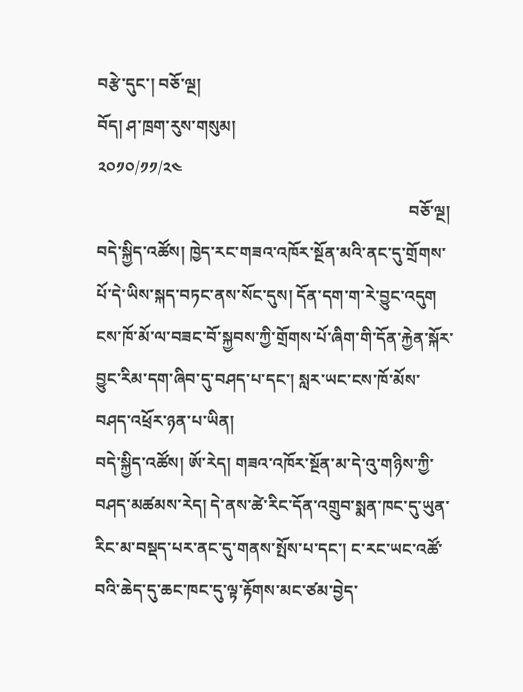བརྩེ་དུང་། བཅོ་ལྔ།
བོད། ཤ་ཁྲག་རུས་གསུམ།
༢༠༡༠/༡༡/༢༤
                                                                           བཅོ་ལྔ།
བདེ་སྐྱིད་འཚོས། ཁྱེད་རང་གཟའ་འཁོར་སྔོན་མའི་ནང་དུ་གྲོགས་པོ་དེ་ཡིས་སྐད་བཏང་ནས་སོང་དུས། དོན་དག་ག་རེ་བྱུང་འདུག
ངས་ཁོ་མོ་ལ་བཟང་བོ་སྐྱབས་ཀྱི་གྲོགས་པོ་ཞིག་གི་དོན་རྐྱེན་སྐོར་བྱུང་རིམ་དག་ཞིབ་དུ་བཤད་པ་དང་། སླར་ཡང་ངས་ཁོ་མོས་བཤད་འཕྲོར་ཉན་པ་ཡིན།
བདེ་སྐྱིད་འཚོས། ཨོ་རེད། གཟའ་འཁོར་སྔོན་མ་དེ་འུ་གཉིས་ཀྱི་བཤད་མཚམས་རེད། དེ་ནས་ཚེ་རིང་དོན་འགྲུབ་སྨན་ཁང་དུ་ཡུན་རིང་མ་བསྡད་པར་ནང་དུ་གནས་སྤོས་པ་དང་། ང་རང་ཡང་འཚོ་བའི་ཆེད་དུ་ཆང་ཁང་དུ་ལྟ་རྟོགས་མང་ཙམ་བྱེད་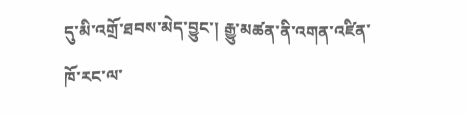དུ་མི་འགྲོ་ཐབས་མེད་བྱུང་། རྒྱུ་མཚན་ནི་འགན་འཛིན་ཁོ་རང་ལ་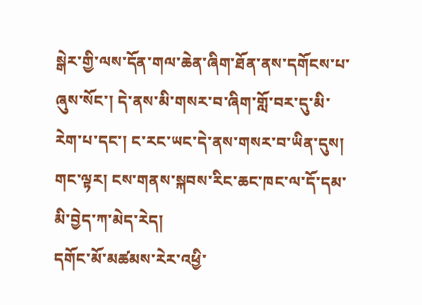སྒེར་གྱི་ལས་དོན་གལ་ཆེན་ཞིག་ཐོན་ནས་དགོངས་པ་ཞུས་སོང་། དེ་ནས་མི་གསར་བ་ཞིག་གློ་བར་དུ་མི་རེག་པ་དང་། ང་རང་ཡང་དེ་ནས་གསར་བ་ཡིན་དུས། གང་ལྟར། ངས་གནས་སྐབས་རིང་ཆང་ཁང་ལ་དོ་དམ་མི་བྱེད་ཀ་མེད་རེད།
དགོང་མོ་མཚམས་རེར་འཕྱི་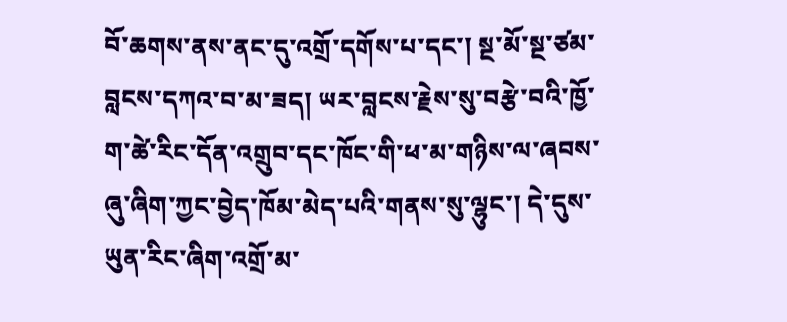བོ་ཆགས་ནས་ནང་དུ་འགྲོ་དགོས་པ་དང་། སྔ་མོ་སྔ་ཙམ་བླངས་དཀའ་བ་མ་ཟད། ཡར་བླངས་རྗེས་སུ་བརྩེ་བའི་ཁྱོ་ག་ཚེ་རིང་དོན་འགྲུབ་དང་ཁོང་གི་ཕ་མ་གཉིས་ལ་ཞབས་ཞུ་ཞིག་ཀྱང་བྱེད་ཁོམ་མེད་པའི་གནས་སུ་ལྷུང་། དེ་དུས་ཡུན་རིང་ཞིག་འགྲོ་མ་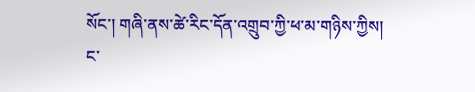སོང་། གཞི་ནས་ཚེ་རིང་དོན་འགྲུབ་ཀྱི་ཕ་མ་གཉིས་ཀྱིས། ང་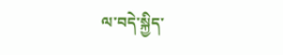ལ་བདེ་སྐྱིད་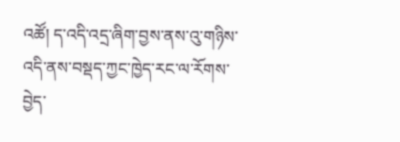འཚོ། ད་འདི་འདྲ་ཞིག་བྱས་ནས་འུ་གཉིས་འདི་ནས་བསྡད་ཀྱང་ཁྱེད་རང་ལ་རོགས་བྱེད་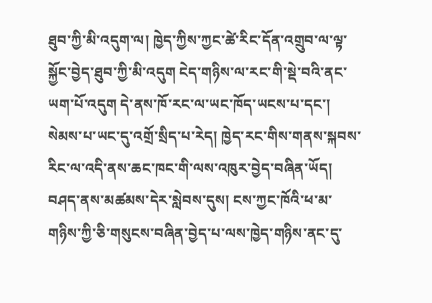ཐུབ་ཀྱི་མི་འདུག་ལ། ཁྱེད་ཀྱིས་ཀྱང་ཚེ་རིང་དོན་འགྲུབ་ལ་ལྟ་སྐྱོང་བྱེད་ཐུབ་ཀྱི་མི་འདུག ངེད་གཉིས་ལ་རང་གི་སྡེ་བའི་ནང་ཡག་པོ་འདུག དེ་ནས་ཁོ་རང་ལ་ཡང་ཁོད་ཡངས་པ་དང་། སེམས་པ་ཡང་དུ་འགྲོ་སྲིད་པ་རེད། ཁྱེད་རང་གིས་གནས་སྐབས་རིང་ལ་འདི་ནས་ཆང་ཁང་གི་ལས་འཁུར་བྱེད་བཞིན་ཡོད།
བཤད་ནས་མཚམས་དེར་སླེབས་དུས། ངས་ཀྱང་ཁོའི་ཕ་མ་གཉིས་ཀྱི་ཅི་གསུངས་བཞིན་བྱེད་པ་ལས་ཁྱེད་གཉིས་ནང་དུ་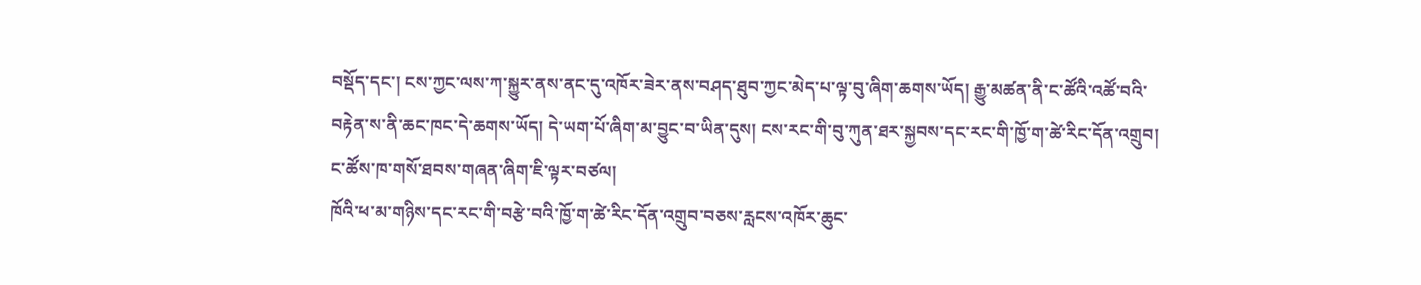བསྡོད་དང་། ངས་ཀྱང་ལས་ཀ་སྐྱུར་ནས་ནང་དུ་འཁོར་ཟེར་ནས་བཤད་ཐུབ་ཀྱང་མེད་པ་ལྟ་བུ་ཞིག་ཆགས་ཡོད། རྒྱུ་མཚན་ནི་ང་ཚོའི་འཚོ་བའི་བརྟེན་ས་ནི་ཆང་ཁང་དེ་ཆགས་ཡོད། དེ་ཡག་པོ་ཞིག་མ་བྱུང་བ་ཡིན་དུས། ངས་རང་གི་བུ་ཀུན་ཐར་སྐྱབས་དང་རང་གི་ཁྱོ་ག་ཚེ་རིང་དོན་འགྲུབ། ང་ཚོས་ཁ་གསོ་ཐབས་གཞན་ཞིག་ཇི་ལྟར་བཙལ།
ཁོའི་ཕ་མ་གཉིས་དང་རང་གི་བརྩེ་བའི་ཁྱོ་ག་ཚེ་རིང་དོན་འགྲུབ་བཅས་རླངས་འཁོར་ཆུང་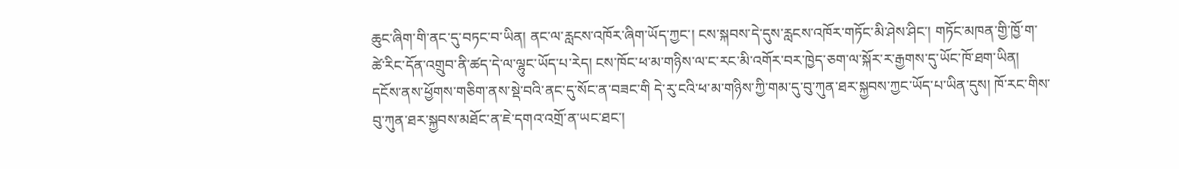ཆུང་ཞིག་གི་ནང་དུ་བཏང་བ་ཡིན། ནང་ལ་རླངས་འཁོར་ཞིག་ཡོད་ཀྱང་། ངས་སྐབས་དེ་དུས་རླངས་འཁོར་གཏོང་མི་ཤེས་ཤིང་། གཏོང་མཁན་གྱི་ཁྱོ་ག་ཚེ་རིང་དོན་འགྲུབ་ནི་ཚད་དེ་ལ་ལྷུང་ཡོད་པ་རེད། ངས་ཁོང་ཕ་མ་གཉིས་ལ་ང་རང་མི་འགོར་བར་ཁྱེད་ཅག་ལ་སྐོར་ར་རྒྱགས་དུ་ཡོང་ཁོ་ཐག་ཡིན། དངོས་ནས་ཕྱོགས་གཅིག་ནས་སྡེ་བའི་ནང་དུ་སོང་ན་བཟང་གི དེ་རུ་ངའི་ཕ་མ་གཉིས་ཀྱི་གམ་དུ་བུ་ཀུན་ཐར་སྐྱབས་ཀྱང་ཡོད་པ་ཡིན་དུས། ཁོ་རང་གིས་བུ་ཀུན་ཐར་སྐྱབས་མཐོང་ན་ཇེ་དགའ་འགྲོ་ན་ཡང་ཐང་།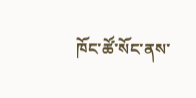ཁོང་ཚོ་སོང་ནས་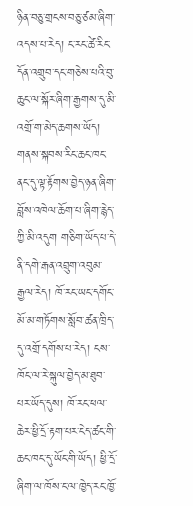ཉིན་བཅུ་གྲངས་བཅུ་ཙམ་ཞིག་འདས་པ་རེད། ང་རང་ཚེ་རིང་དོན་འགྲུབ་དང་གཅེས་པའི་བུ་ཆུང་ལ་སྐོར་ཞིག་རྒྱགས་དུ་མི་འགྲོ་ག་མེད་ཆགས་ཡོད། གནས་སྐབས་རིང་ཆང་ཁང་ནང་དུ་ལྟ་རྟོགས་བྱེད་ཉན་ཞིག་བློས་འཁེལ་ཆོག་པ་ཞིག་རྙེད་ཀྱི་མི་འདུག གཅིག་ཡོད་པ་དེ་ནི་དགེ་རྒན་འབྲུག་འབུམ་རྒྱལ་རེད། ཁོ་རང་ཡང་དགོང་མོ་མ་གཏོགས་སློབ་ཚན་ཁྲིད་དུ་འགྲོ་དགོས་པ་རེད། ངས་ཁོང་ལ་རེ་སྐུལ་བྱེད་མ་ཐུབ་པར་ཡོད་དུས། ཁོ་རང་ཕལ་ཆེར་ཕྱི་དྲོ་རྟག་པར་ངེད་ཚང་གི་ཆང་ཁང་དུ་ཡོང་གི་ཡོད། ཕྱི་དྲོ་ཞིག་ལ་ཁོས་ང་ལ་ཁྱེད་རང་ཁྱོ་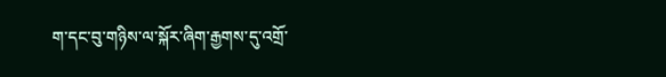ག་དང་བུ་གཉིས་ལ་སྐོར་ཞིག་རྒྱགས་དུ་འགྲོ་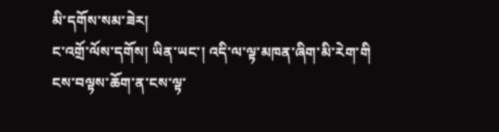མི་དགོས་སམ་ཟེར།
ང་འགྲོ་ལོས་དགོས། ཡིན་ཡང་། འདི་ལ་ལྟ་མཁན་ཞིག་མི་རེག་གི
ངས་བལྟས་ཆོག་ན་ངས་ལྟ་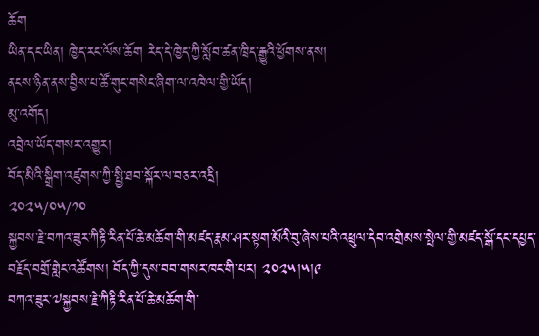ཆོག
ཡིན་དང་ཡིན། ཁྱེད་རང་ལོས་ཆོག རེད་དེ་ཁྱེད་ཀྱི་སློབ་ཚན་ཁྲིད་རྒྱུའི་ཕྱོགས་ནས།
ནངས་ཉིན་ནས་བྱིས་པ་ཚོ་གུང་གསེང་ཞིག་ལ་འཁེལ་གྱི་ཡོད།
མུ་འགོད།
འབྲེལ་ཡོད་གསར་འགྱུར།
བོད་མིའི་སྒྲིག་འཛུགས་ཀྱི་སྤྱི་ཐབ་སྐོར་ལ་བཅར་འདྲི།
༢༠༢༥/༠༥/༡༠
སྐྱབས་རྗེ་བཀའ་ཟུར་ཀིརྟི་རིན་པོ་ཆེ་མཆོག་གི་མཛད་རྣམ་ཤར་སྟག་མོའི་བུ་ཞེས་པའི་འཕྲུལ་དེབ་འགྲེམས་སྤེལ་གྱི་མཛད་སྒོ་དང་དཔྱད་བརྗོད་བགྲོ་གླེང་འཚོགས། བོད་ཀྱི་དུས་བབ་གསར་ཁང་གི་པར། ༢༠༢༥།༥།༩
བཀའ་ཟུར་༧སྐྱབས་རྗེ་ཀིརྟི་རིན་པོ་ཆེ་མཆོག་གི་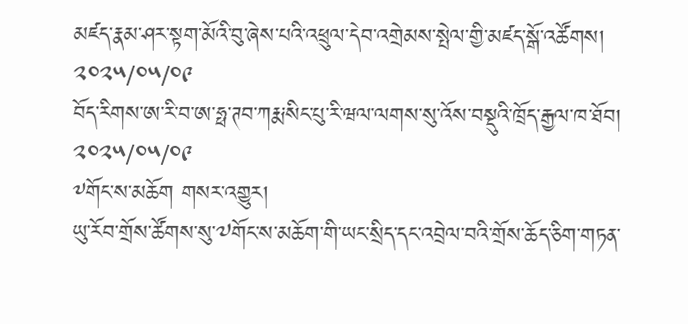མཛད་རྣམ་ཤར་སྟག་མོའི་བུ་ཞེས་པའི་འཕྲུལ་དེབ་འགྲེམས་སྤེལ་གྱི་མཛད་སྒོ་འཚོགས།
༢༠༢༥/༠༥/༠༩
བོད་རིགས་ཨ་རི་བ་ཨ་ཧྥ་ཊབ་ཀརྨ་སིང་པུ་རི་ཝལ་ལགས་སུ་འོས་བསྡུའི་ཁྲོད་རྒྱལ་ཁ་ཐོབ།
༢༠༢༥/༠༥/༠༩
༸གོང་ས་མཆོག གསར་འགྱུར།
ཡུ་རོབ་གྲོས་ཚོགས་སུ་༧གོང་ས་མཆོག་གི་ཡང་སྲིད་དང་འབྲེལ་བའི་གྲོས་ཆོད་ཅིག་གཏན་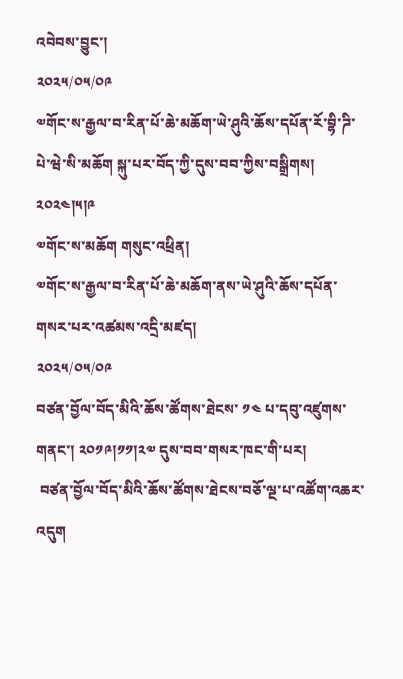འབེབས་བྱུང་།
༢༠༢༥/༠༥/༠༩
༧གོང་ས་རྒྱལ་བ་རིན་པོ་ཆེ་མཆོག་ཡེ་ཤུའི་ཆོས་དཔོན་རོ་བྷི་ཌི་པེ་ཝེ་སི་མཆོག སྐུ་པར་བོད་ཀྱི་དུས་བབ་ཀྱིས་བསྒྲིགས། ༢༠༢༤།༥།༩
༧གོང་ས་མཆོག གསུང་འཕྲིན།
༧གོང་ས་རྒྱལ་བ་རིན་པོ་ཆེ་མཆོག་ནས་ཡེ་ཤུའི་ཆོས་དཔོན་གསར་པར་འཚམས་འདྲི་མཛད།
༢༠༢༥/༠༥/༠༩
བཙན་བྱོལ་བོད་མིའི་ཆོས་ཚོགས་ཐེངས་ ༡༤ པ་དབུ་འཛུགས་གནང་། ༢༠༡༩།༡༡།༢༧ དུས་བབ་གསར་ཁང་གི་པར།
 བཙན་བྱོལ་བོད་མིའི་ཆོས་ཚོགས་ཐེངས་བཅོ་ལྔ་པ་འཚོག་འཆར་འདུག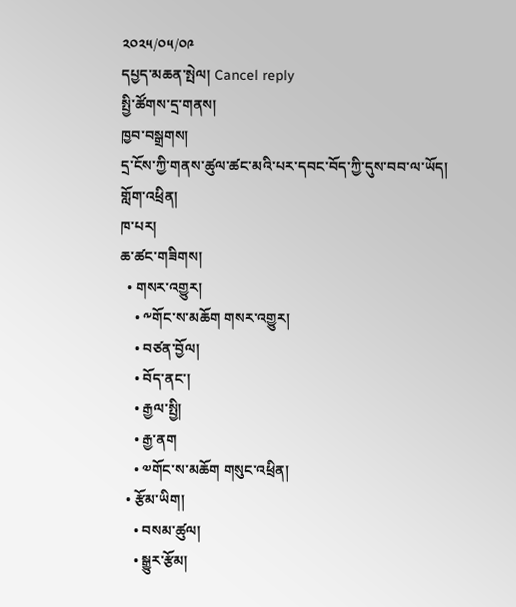༢༠༢༥/༠༥/༠༩
དཔྱད་མཆན་སྤེལ། Cancel reply
སྤྱི་ཚོགས་དྲ་གནས།
ཁྱབ་བསྒྲགས།
དྲ་ངོས་ཀྱི་གནས་ཚུལ་ཚང་མའི་པར་དབང་བོད་ཀྱི་དུས་བབ་ལ་ཡོད།
གློག་འཕྲིན།
ཁ་པར།
ཆ་ཚང་གཟིགས།
  • གསར་འགྱུར།
    • ༸གོང་ས་མཆོག གསར་འགྱུར།
    • བཙན་བྱོལ།
    • བོད་ནང་།
    • རྒྱལ་སྤྱི།
    • རྒྱ་ནག
    • ༧གོང་ས་མཆོག གསུང་འཕྲིན།
  • རྩོམ་ཡིག།
    • བསམ་ཚུལ།
    • སྒྱུར་རྩོམ།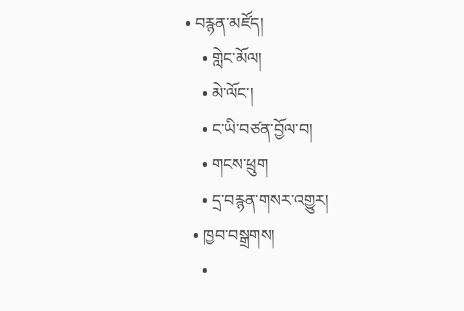• བརྙན་མཛོད།
    • གླེང་མོལ།
    • མེ་ལོང་།
    • ང་ཡི་བཙན་བྱོལ་བ།
    • གངས་ཕྲུག
    • དྲ་བརྙན་གསར་འགྱུར།
  • ཁྱབ་བསྒྲགས།
    •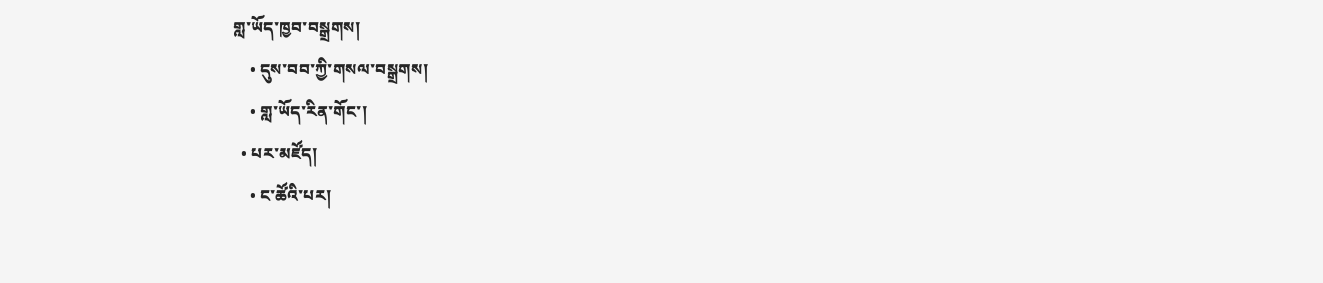གླ་ཡོད་ཁྱབ་བསྒྲགས།
    • དུས་བབ་ཀྱི་གསལ་བསྒྲགས།
    • གླ་ཡོད་རིན་གོང་།
  • པར་མཛོད།
    • ང་ཚོའི་པར།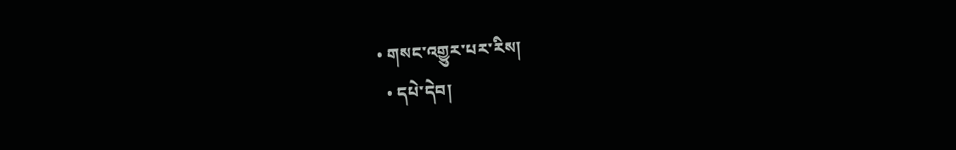• གསང་འགྱུར་པར་རིས།
  • དཔེ་དེབ།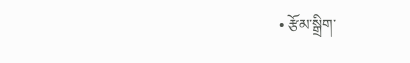• རྩོམ་སྒྲིག་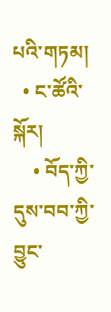པའི་གཏམ།
  • ང་ཚོའི་སྐོར།
    • བོད་ཀྱི་དུས་བབ་ཀྱི་བྱུང་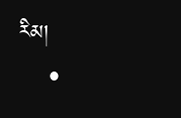རིམ།
    •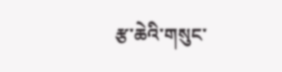རྩ་ཆེའི་གསུང་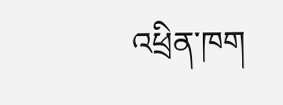འཕྲིན་ཁག